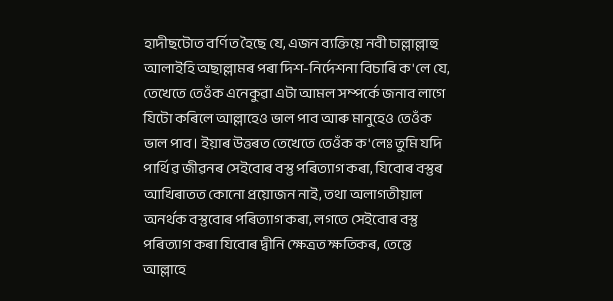হাদীছটোত বৰ্ণিত হৈছে যে, এজন ব্যক্তিয়ে নবী চাল্লাল্লাহু আলাইহি অছাল্লামৰ পৰা দিশ-নিৰ্দেশনা বিচাৰি ক'লে যে, তেখেতে তেওঁক এনেকুৱা এটা আমল সম্পৰ্কে জনাব লাগে যিটো কৰিলে আল্লাহেও ভাল পাব আৰু মানুহেও তেওঁক ভাল পাব। ইয়াৰ উত্তৰত তেখেতে তেওঁক ক'লেঃ তুমি যদি পাৰ্থিৱ জীৱনৰ সেইবোৰ বস্তু পৰিত্যাগ কৰা, যিবোৰ বস্তুৰ আখিৰাতত কোনো প্ৰয়োজন নাই, তথা অলাগতীয়াল অনৰ্থক বস্তুবোৰ পৰিত্যাগ কৰা, লগতে সেইবোৰ বস্তু পৰিত্যাগ কৰা যিবোৰ দ্বীনি ক্ষেত্ৰত ক্ষতিকৰ, তেন্তে আল্লাহে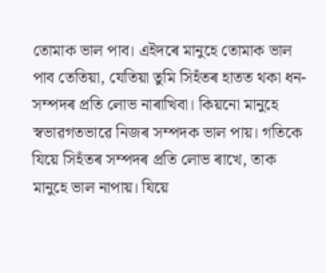তোমাক ভাল পাব। এইদৰে মানুহে তোমাক ভাল পাব তেতিয়া, যেতিয়া তুমি সিহঁতৰ হাতত থকা ধন-সম্পদৰ প্ৰতি লোভ নাৰাখিবা। কিয়নো মানুহে স্বভাৱগতভাৱে নিজৰ সম্পদক ভাল পায়। গতিকে যিয়ে সিহঁতৰ সম্পদৰ প্ৰতি লোভ ৰাখে, তাক মানুহে ভাল নাপায়। যিয়ে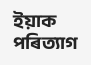ইয়াক পৰিত্যাগ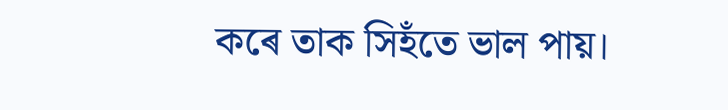কৰে তাক সিহঁতে ভাল পায়।